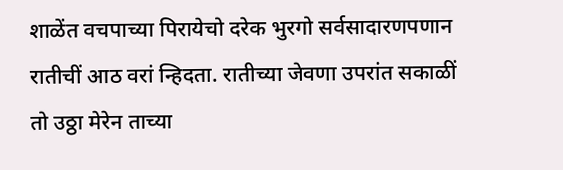शाळेंत वचपाच्या पिरायेचो दरेक भुरगो सर्वसादारणपणान रातीचीं आठ वरां न्हिदता. रातीच्या जेवणा उपरांत सकाळीं तो उठ्ठा मेरेन ताच्या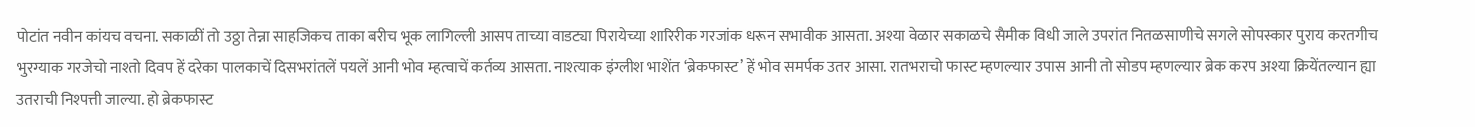पोटांत नवीन कांयच वचना. सकाळीं तो उठ्ठा तेन्ना साहजिकच ताका बरीच भूक लागिल्ली आसप ताच्या वाडट्या पिरायेच्या शारिरीक गरजांक धरून सभावीक आसता. अश्या वेळार सकाळचे सैमीक विधी जाले उपरांत नितळसाणीचे सगले सोपस्कार पुराय करतगीच भुरग्याक गरजेचो नाश्तो दिवप हें दरेका पालकाचें दिसभरांतलें पयलें आनी भोव म्हत्वाचें कर्तव्य आसता. नाश्त्याक इंग्लीश भाशेंत ‘ब्रेकफास्ट’ हें भोव समर्पक उतर आसा. रातभराचो फास्ट म्हणल्यार उपास आनी तो सोडप म्हणल्यार ब्रेक करप अश्या क्रियेंतल्यान ह्या उतराची निश्पत्ती जाल्या. हो ब्रेकफास्ट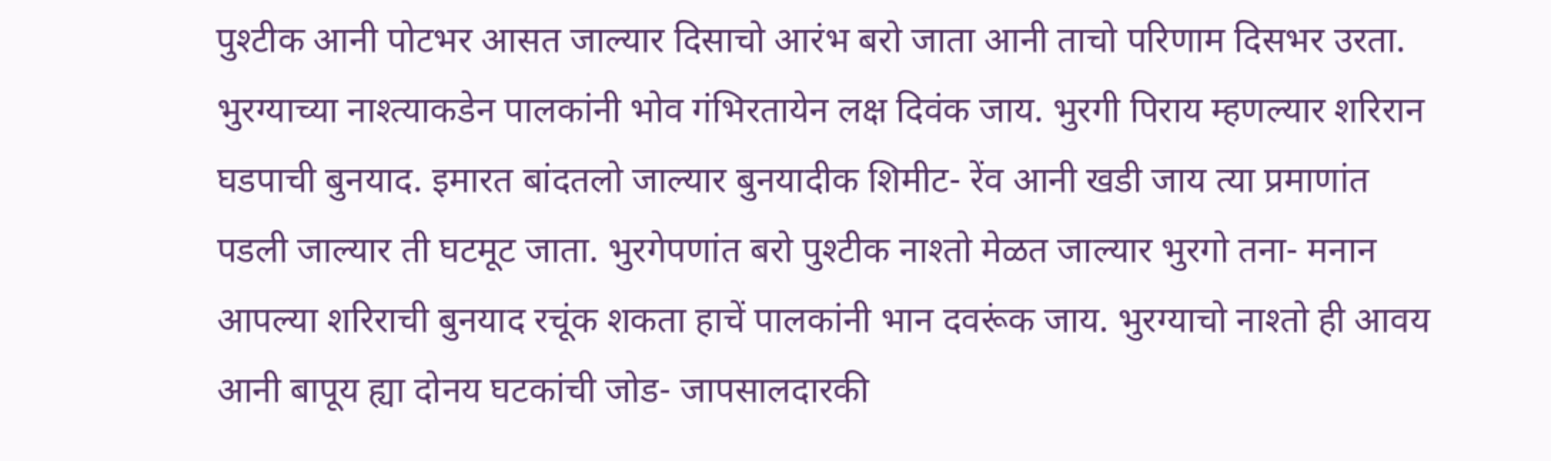पुश्टीक आनी पोटभर आसत जाल्यार दिसाचो आरंभ बरो जाता आनी ताचो परिणाम दिसभर उरता.
भुरग्याच्या नाश्त्याकडेन पालकांनी भोव गंभिरतायेन लक्ष दिवंक जाय. भुरगी पिराय म्हणल्यार शरिरान घडपाची बुनयाद. इमारत बांदतलो जाल्यार बुनयादीक शिमीट- रेंव आनी खडी जाय त्या प्रमाणांत पडली जाल्यार ती घटमूट जाता. भुरगेपणांत बरो पुश्टीक नाश्तो मेळत जाल्यार भुरगो तना- मनान आपल्या शरिराची बुनयाद रचूंक शकता हाचें पालकांनी भान दवरूंक जाय. भुरग्याचो नाश्तो ही आवय आनी बापूय ह्या दोनय घटकांची जोड- जापसालदारकी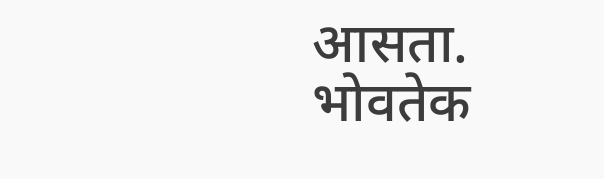आसता.
भोवतेक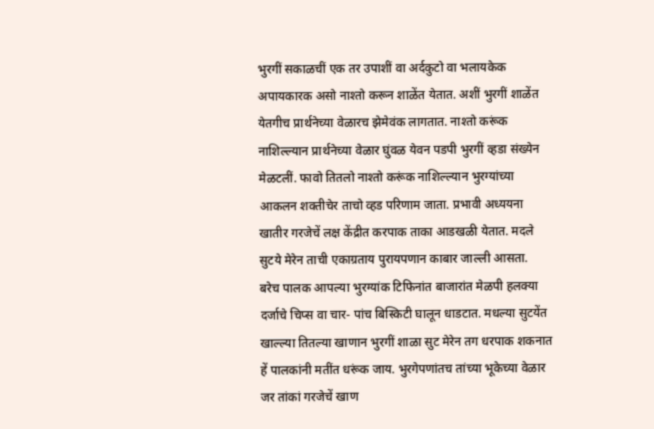भुरगीं सकाळचीं एक तर उपाशीं वा अर्दकुटो वा भलायकेक अपायकारक असो नाश्तो करून शाळेंत येतात. अशीं भुरगीं शाळेंत येतगीच प्रार्थनेच्या वेळारच झेमेवंक लागतात. नाश्तो करूंक नाशिल्ल्यान प्रार्थनेच्या वेळार घुंवळ येवन पडपी भुरगीं व्हडा संख्येन मेळटलीं. फावो तितलो नाश्तो करूंक नाशिल्ल्यान भुरग्यांच्या आकलन शक्तीचेर ताचो व्हड परिणाम जाता. प्रभावी अध्ययना खातीर गरजेचें लक्ष केंद्रीत करपाक ताका आडखळी येतात. मदले सुटये मेरेन ताची एकाग्रताय पुरायपणान काबार जाल्ली आसता.
बरेच पालक आपल्या भुरग्यांक टिफिनांत बाजारांत मेळपी हलक्या दर्जाचे चिप्स वा चार- पांच बिस्किटी घालून धाडटात. मधल्या सुटयेंत खाल्ल्या तितल्या खाणान भुरगीं शाळा सुट मेरेन तग धरपाक शकनात हें पालकांनी मतींत धरूंक जाय. भुरगेपणांतच तांच्या भूकेच्या वेळार जर तांकां गरजेचें खाण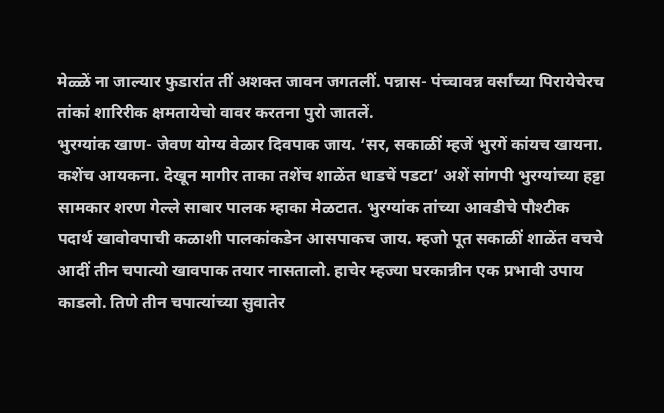मेळ्ळें ना जाल्यार फुडारांत तीं अशक्त जावन जगतलीं. पन्नास- पंच्चावन्न वर्सांच्या पिरायेचेरच तांकां शारिरीक क्षमतायेचो वावर करतना पुरो जातलें.
भुरग्यांक खाण- जेवण योग्य वेळार दिवपाक जाय. ‘सर, सकाळीं म्हजें भुरगें कांयच खायना. कशेंच आयकना. देखून मागीर ताका तशेंच शाळेंत धाडचें पडटा’ अशें सांगपी भुरग्यांच्या हट्टा सामकार शरण गेल्ले साबार पालक म्हाका मेळटात. भुरग्यांक तांच्या आवडीचे पौश्टीक पदार्थ खावोवपाची कळाशी पालकांकडेन आसपाकच जाय. म्हजो पूत सकाळीं शाळेंत वचचे आदीं तीन चपात्यो खावपाक तयार नासतालो. हाचेर म्हज्या घरकान्नीन एक प्रभावी उपाय काडलो. तिणे तीन चपात्यांच्या सुवातेर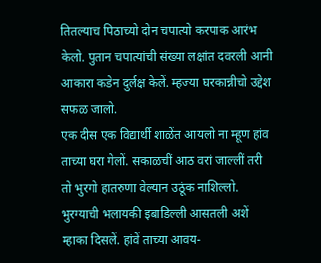तितल्याच पिठाच्यो दोन चपात्यो करपाक आरंभ केलो. पुतान चपात्यांची संख्या लक्षांत दवरली आनी आकारा कडेन दुर्लक्ष केलें. म्हज्या घरकान्नीचो उद्देश सफळ जालो.
एक दीस एक विद्यार्थी शाळेंत आयलो ना म्हूण हांव ताच्या घरा गेलों. सकाळचीं आठ वरां जाल्लीं तरी तो भुरगो हातरुणा वेल्यान उठूंक नाशिल्लो. भुरग्याची भलायकी इबाडिल्ली आसतली अशें म्हाका दिसलें. हांवें ताच्या आवय-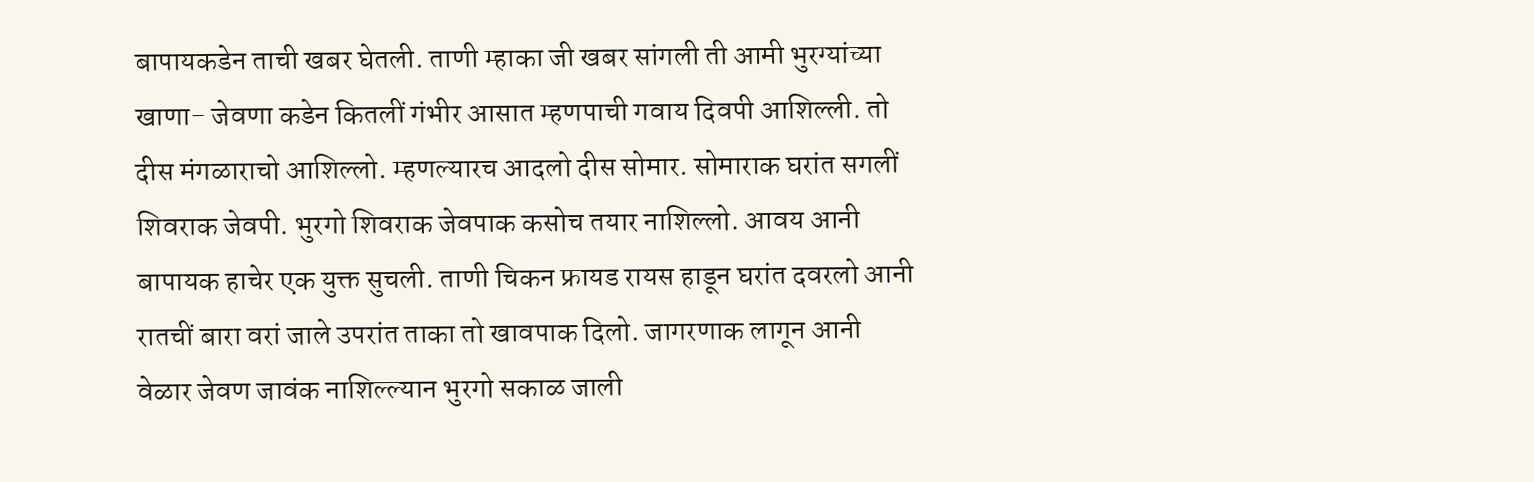बापायकडेन ताची खबर घेतली. ताणी म्हाका जी खबर सांगली ती आमी भुरग्यांच्या खाणा- जेवणा कडेन कितलीं गंभीर आसात म्हणपाची गवाय दिवपी आशिल्ली. तो दीस मंगळाराचो आशिल्लो. म्हणल्यारच आदलो दीस सोमार. सोमाराक घरांत सगलीं शिवराक जेवपी. भुरगो शिवराक जेवपाक कसोच तयार नाशिल्लो. आवय आनी बापायक हाचेर एक युक्त सुचली. ताणी चिकन फ्रायड रायस हाडून घरांत दवरलो आनी रातचीं बारा वरां जाले उपरांत ताका तो खावपाक दिलो. जागरणाक लागून आनी वेळार जेवण जावंक नाशिल्ल्यान भुरगो सकाळ जाली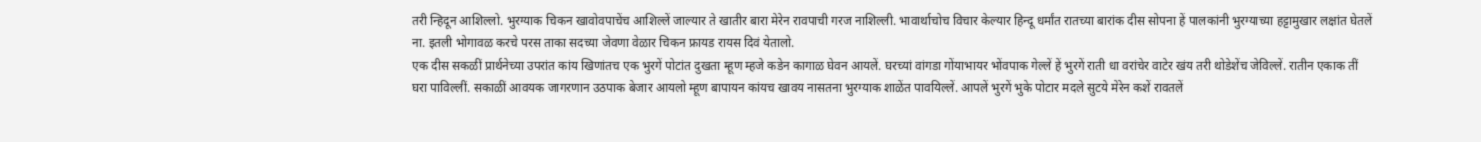तरी न्हिदून आशिल्लो. भुरग्याक चिकन खावोवपाचेंच आशिल्लें जाल्यार ते खातीर बारा मेरेन रावपाची गरज नाशिल्ली. भावार्थाचोच विचार केल्यार हिन्दू धर्मांत रातच्या बारांक दीस सोपना हें पालकांनी भुरग्याच्या हट्टामुखार लक्षांत घेतलें ना. इतली भोगावळ करचे परस ताका सदच्या जेवणा वेळार चिकन फ्रायड रायस दिवं येतालो.
एक दीस सकळीं प्रार्थनेच्या उपरांत कांय खिणांतच एक भुरगें पोटांत दुखता म्हूण म्हजे कडेन कागाळ घेवन आयलें. घरच्यां वांगडा गोंयाभायर भोंवपाक गेल्लें हें भुरगें राती धा वरांचेर वाटेर खंय तरी थोडेशेंच जेविल्लें. रातीन एकाक तीं घरा पाविल्लीं. सकाळीं आवयक जागरणान उठपाक बेजार आयलो म्हूण बापायन कांयच खावय नासतना भुरग्याक शाळेंत पावयिल्लें. आपलें भुरगें भुके पोटार मदले सुटये मेरेन कशें रावतलें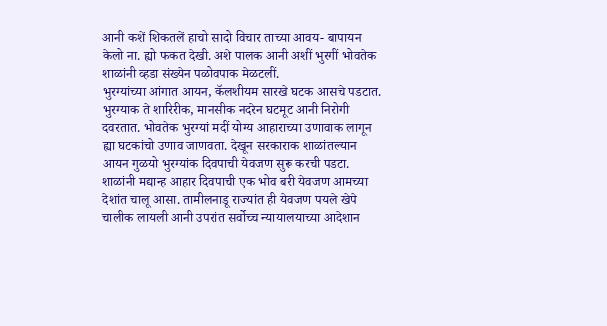आनी कशें शिकतलें हाचो सादो विचार ताच्या आवय- बापायन केलो ना. ह्यो फकत देखी. अशे पालक आनी अशीं भुरगीं भोवतेक शाळांनी व्हडा संख्येन पळोवपाक मेळटलीं.
भुरग्यांच्या आंगात आयन, कॅलशीयम सारखे घटक आसचे पडटात. भुरग्याक ते शारिरीक, मानसीक नदरेन घटमूट आनी निरोगी दवरतात. भोवतेक भुरग्यां मदीं योग्य आहाराच्या उणावाक लागून ह्या घटकांचो उणाव जाणवता. देखून सरकाराक शाळांतल्यान आयन गुळयो भुरग्यांक दिवपाची येवजण सुरू करची पडटा.
शाळांनी मद्यान्ह आहार दिवपाची एक भोव बरी येवजण आमच्या देशांत चालू आसा. तामीलनाडू राज्यांत ही येवजण पयले खेपे चालीक लायली आनी उपरांत सर्वोच्च न्यायालयाच्या आदेशान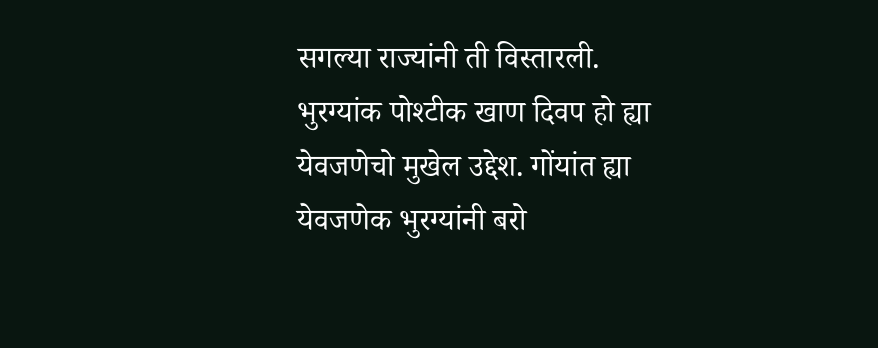सगल्या राज्यांनी ती विस्तारली. भुरग्यांक पोश्टीक खाण दिवप हो ह्या येवजणेचो मुखेल उद्देश. गोंयांत ह्या येवजणेक भुरग्यांनी बरो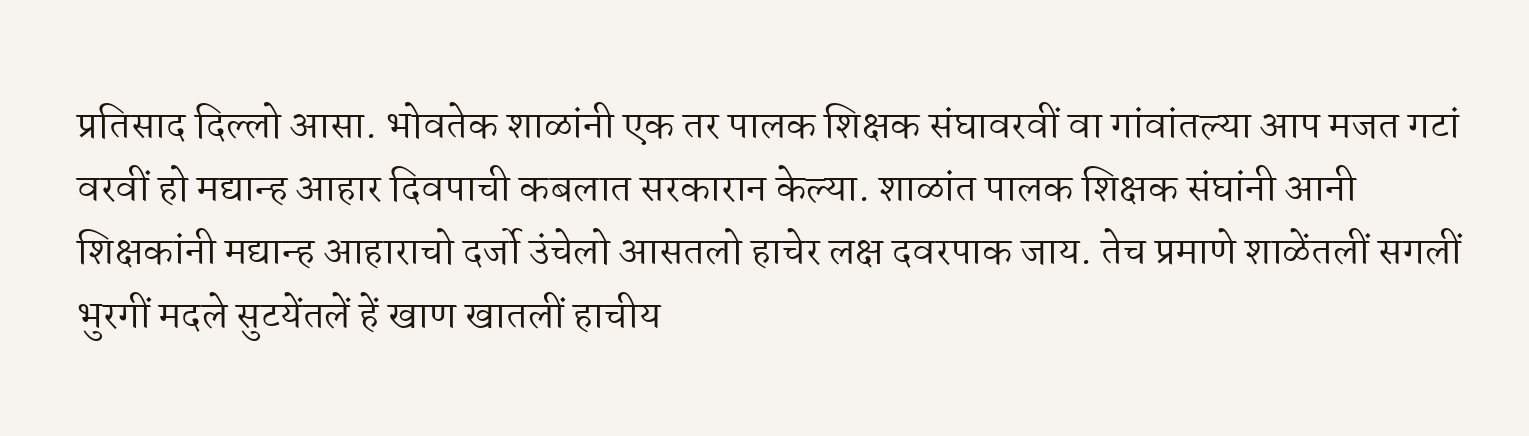प्रतिसाद दिल्लो आसा. भोवतेक शाळांनी एक तर पालक शिक्षक संघावरवीं वा गांवांतल्या आप मजत गटां वरवीं हो मद्यान्ह आहार दिवपाची कबलात सरकारान केल्या. शाळांत पालक शिक्षक संघांनी आनी शिक्षकांनी मद्यान्ह आहाराचो दर्जो उंचेलो आसतलो हाचेर लक्ष दवरपाक जाय. तेच प्रमाणे शाळेंतलीं सगलीं भुरगीं मदले सुटयेंतलें हें खाण खातलीं हाचीय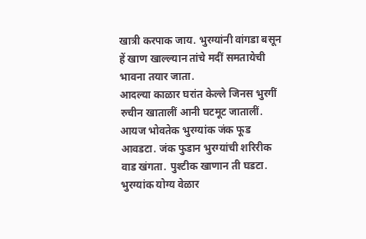खात्री करपाक जाय. भुरग्यांनी वांगडा बसून हें खाण खाल्ल्यान तांचे मदीं समतायेची भावना तयार जाता.
आदल्या काळार घरांत केल्ले जिनस भुरगीं रुचीन खातालीं आनी घटमूट जातालीं. आयज भोवतेक भुरग्यांक जंक फूड आवडटा. जंक फुडान भुरग्यांची शरिरीक वाड खंगता. पुश्टीक खाणान ती घडटा. भुरग्यांक योग्य वेळार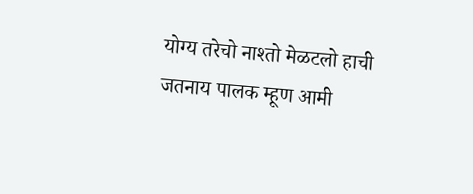योग्य तरेचो नाश्तो मेळटलो हाची जतनाय पालक म्हूण आमी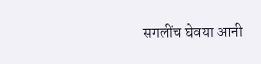सगलींच घेवया आनी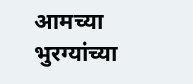आमच्या भुरग्यांच्या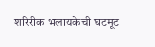शरिरीक भलायकेची घटमूट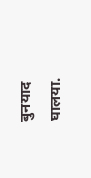बुनयाद घालया.